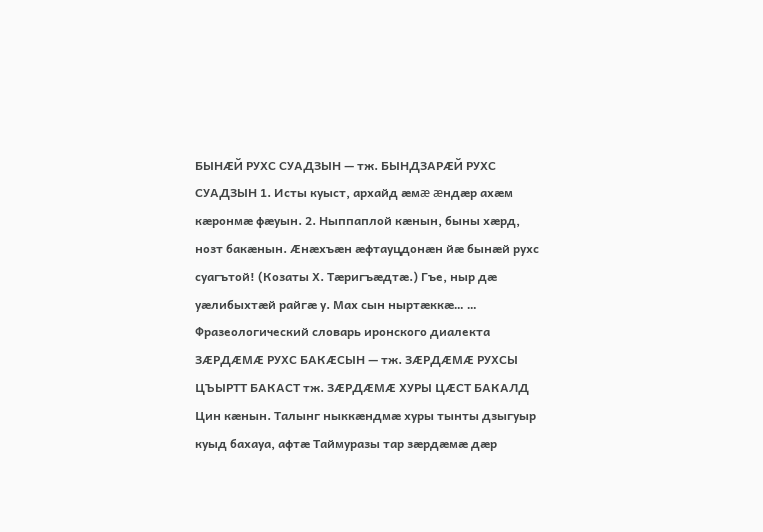БЫНÆЙ РУХС СУАДЗЫН — тж. БЫНДЗАРÆЙ РУХС СУАДЗЫН 1. Исты куыст, архайд æмæ æндæр ахæм кæронмæ фæуын. 2. Ныппаплой кæнын, быны хæрд, нозт бакæнын. Æнæхъæн æфтауцдонæн йæ бынæй рухс суагътой! (Козаты Х. Тæригъæдтæ.) Гъе, ныр дæ уæлибыхтæй райгæ у. Мах сын ныртæккæ… … Фразеологический словарь иронского диалекта
ЗÆРДÆМÆ РУХС БАКÆСЫН — тж. ЗÆРДÆМÆ РУХСЫ ЦЪЫРТТ БАКАСТ тж. ЗÆРДÆМÆ ХУРЫ ЦÆСТ БАКАЛД Цин кæнын. Талынг ныккæндмæ хуры тынты дзыгуыр куыд бахауа, афтæ Таймуразы тар зæрдæмæ дæр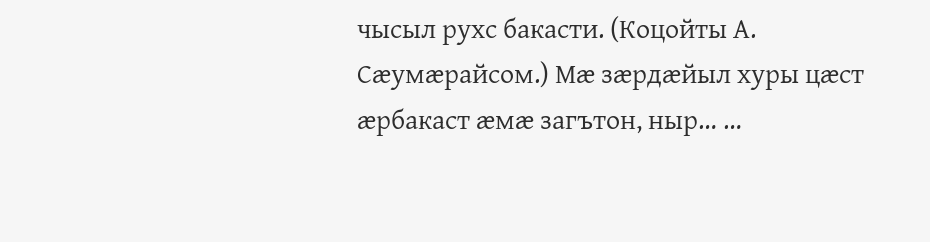чысыл рухс бакасти. (Коцойты А. Сæумæрайсом.) Мæ зæрдæйыл хуры цæст æрбакаст æмæ загътон, ныр… …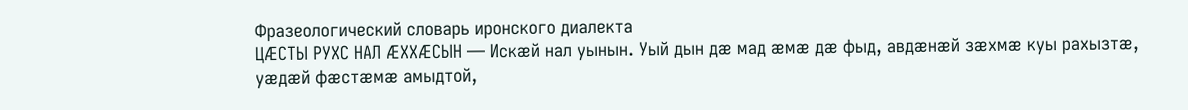Фразеологический словарь иронского диалекта
ЦÆСТЫ РУХС НАЛ ÆХХÆСЫН — Искæй нал уынын. Уый дын дæ мад æмæ дæ фыд, авдæнæй зæхмæ куы рахызтæ, уæдæй фæстæмæ амыдтой,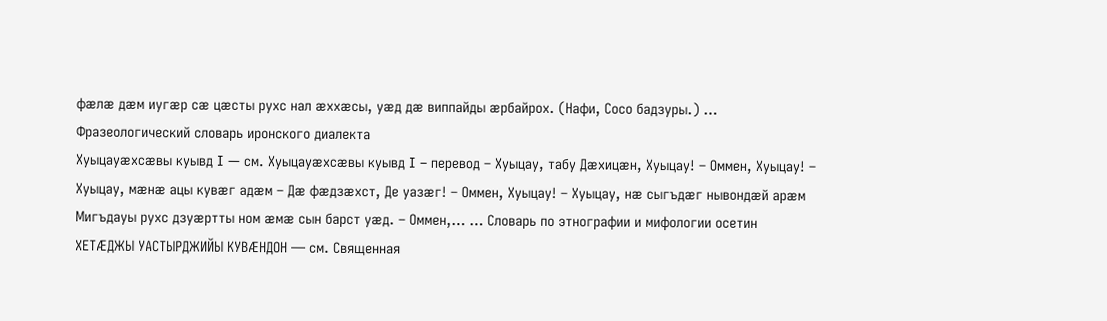фæлæ дæм иугæр сæ цæсты рухс нал æххæсы, уæд дæ виппайды æрбайрох. (Нафи, Сосо бадзуры.) … Фразеологический словарь иронского диалекта
Хуыцауæхсæвы куывд I — см. Хуыцауæхсæвы куывд I – перевод – Хуыцау, табу Дæхицæн, Хуыцау! – Оммен, Хуыцау! – Хуыцау, мæнæ ацы кувæг адæм – Дæ фæдзæхст, Де уазæг! – Оммен, Хуыцау! – Хуыцау, нæ сыгъдæг нывондæй арæм Мигъдауы рухс дзуæртты ном æмæ сын барст уæд. – Оммен,… … Словарь по этнографии и мифологии осетин
ХЕТÆДЖЫ УАСТЫРДЖИЙЫ КУВÆНДОН — см. Священная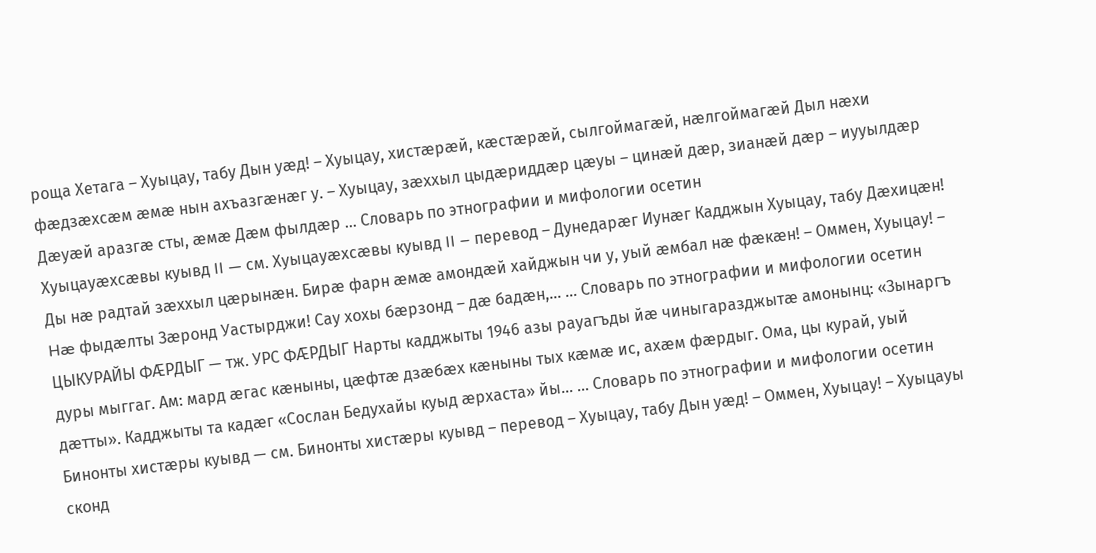роща Хетага – Хуыцау, табу Дын уæд! – Хуыцау, хистæрæй, кæстæрæй, сылгоймагæй, нæлгоймагæй Дыл нæхи фæдзæхсæм æмæ нын ахъазгæнæг у. – Хуыцау, зæххыл цыдæриддæр цæуы – цинæй дæр, зианæй дæр – иууылдæр Дæуæй аразгæ сты, æмæ Дæм фылдæр … Словарь по этнографии и мифологии осетин
Хуыцауæхсæвы куывд II — см. Хуыцауæхсæвы куывд II – перевод – Дунедарæг Иунæг Кадджын Хуыцау, табу Дæхицæн! Ды нæ радтай зæххыл цæрынæн. Бирæ фарн æмæ амондæй хайджын чи у, уый æмбал нæ фæкæн! – Оммен, Хуыцау! – Hæ фыдæлты Зæронд Уастырджи! Сау хохы бæрзонд – дæ бадæн,… … Словарь по этнографии и мифологии осетин
ЦЫКУРАЙЫ ФÆРДЫГ — тж. УРС ФÆРДЫГ Нарты кадджыты 1946 азы рауагъды йæ чиныгаразджытæ амонынц: «Зынаргъ дуры мыггаг. Ам: мард æгас кæныны, цæфтæ дзæбæх кæныны тых кæмæ ис, ахæм фæрдыг. Ома, цы курай, уый дæтты». Кадджыты та кадæг «Сослан Бедухайы куыд æрхаста» йы… … Словарь по этнографии и мифологии осетин
Бинонты хистæры куывд — см. Бинонты хистæры куывд – перевод – Хуыцау, табу Дын уæд! – Оммен, Хуыцау! – Хуыцауы сконд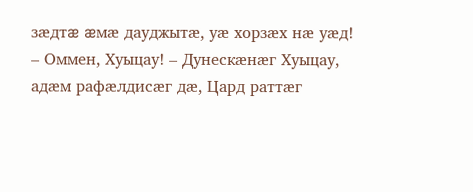зæдтæ æмæ дауджытæ, уæ хорзæх нæ уæд! – Оммен, Хуыцау! – Дунескæнæг Хуыцау, адæм рафæлдисæг дæ, Цард раттæг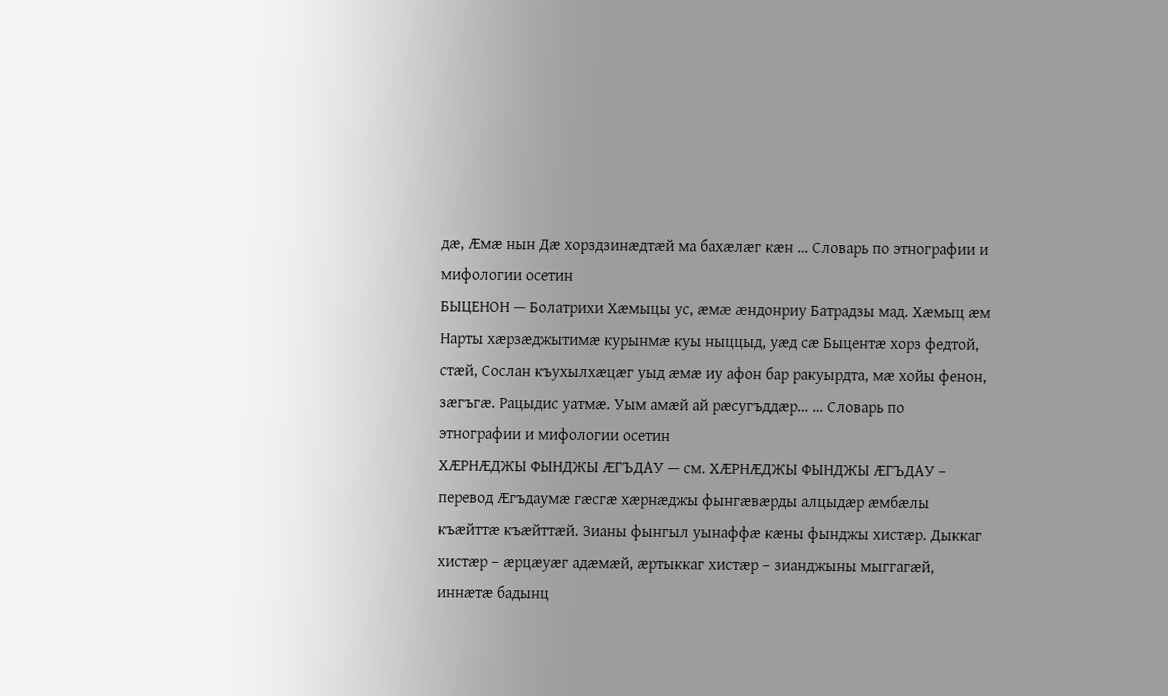дæ, Æмæ нын Дæ хорздзинæдтæй ма бахæлæг кæн … Словарь по этнографии и мифологии осетин
БЫЦЕНОН — Болатрихи Хæмыцы ус, æмæ æндонриу Батрадзы мад. Хæмыц æм Нарты хæрзæджытимæ курынмæ куы ныццыд, уæд сæ Быцентæ хорз федтой, стæй, Сослан къухылхæцæг уыд æмæ иу афон бар ракуырдта, мæ хойы фенон, зæгъгæ. Рацыдис уатмæ. Уым амæй ай рæсугъддæр… … Словарь по этнографии и мифологии осетин
ХÆРНÆДЖЫ ФЫНДЖЫ ÆГЪДАУ — см. ХÆРНÆДЖЫ ФЫНДЖЫ ÆГЪДАУ – перевод Æгъдаумæ гæсгæ хæрнæджы фынгæвæрды алцыдæр æмбæлы къæйттæ къæйттæй. Зианы фынгыл уынаффæ кæны фынджы хистæр. Дыккаг хистæр – æрцæуæг адæмæй, æртыккаг хистæр – зианджыны мыггагæй, иннæтæ бадынц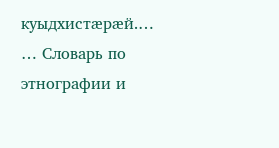куыдхистæрæй.… … Словарь по этнографии и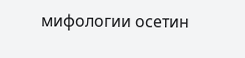мифологии осетин